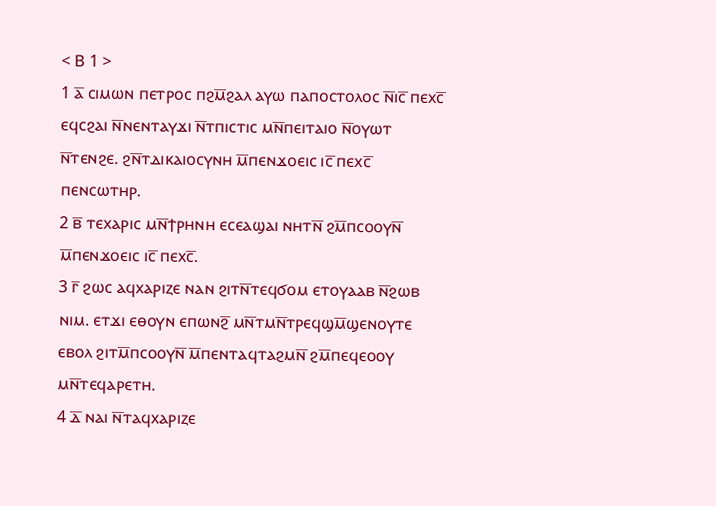< Ⲃ 1 >
1 ⲁ̅ ⲥⲓⲙⲱⲛ ⲡⲉⲧⲣⲟⲥ ⲡϩⲙ̅ϩⲁⲗ ⲁⲩⲱ ⲡⲁⲡⲟⲥⲧⲟⲗⲟⲥ ⲛ̅ⲓⲥ̅ ⲡⲉⲭⲥ̅ ⲉϥⲥϩⲁⲓ ⲛ̅ⲛⲉⲛⲧⲁⲩϫⲓ ⲛ̅ⲧⲡⲓⲥⲧⲓⲥ ⲙⲛ̅ⲡⲉⲓⲧⲁⲓⲟ ⲛ̅ⲟⲩⲱⲧ ⲛ̅ⲧⲉⲛϩⲉ. ϩⲛ̅ⲧⲇⲓⲕⲁⲓⲟⲥⲩⲛⲏ ⲙ̅ⲡⲉⲛϫⲟⲉⲓⲥ ⲓⲥ̅ ⲡⲉⲭⲥ̅ ⲡⲉⲛⲥⲱⲧⲏⲣ.
2 ⲃ̅ ⲧⲉⲭⲁⲣⲓⲥ ⲙⲛ̅ϯⲣⲏⲛⲏ ⲉⲥⲉⲁϣⲁⲓ ⲛⲏⲧⲛ̅ ϩⲙ̅ⲡⲥⲟⲟⲩⲛ̅ ⲙ̅ⲡⲉⲛϫⲟⲉⲓⲥ ⲓⲥ̅ ⲡⲉⲭⲥ̅.
3 ⲅ̅ ϩⲱⲥ ⲁϥⲭⲁⲣⲓⲍⲉ ⲛⲁⲛ ϩⲓⲧⲛ̅ⲧⲉϥϭⲟⲙ ⲉⲧⲟⲩⲁⲁⲃ ⲛ̅ϩⲱⲃ ⲛⲓⲙ. ⲉⲧϫⲓ ⲉⲑⲟⲩⲛ ⲉⲡⲱⲛϩ̅ ⲙⲛ̅ⲧⲙⲛ̅ⲧⲣⲉϥϣⲙ̅ϣⲉⲛⲟⲩⲧⲉ ⲉⲃⲟⲗ ϩⲓⲧⲙ̅ⲡⲥⲟⲟⲩⲛ̅ ⲙ̅ⲡⲉⲛⲧⲁϥⲧⲁϩⲙⲛ̅ ϩⲙ̅ⲡⲉϥⲉⲟⲟⲩ ⲙⲛ̅ⲧⲉϥⲁⲣⲉⲧⲏ.
4 ⲇ̅ ⲛⲁⲓ ⲛ̅ⲧⲁϥⲭⲁⲣⲓⲍⲉ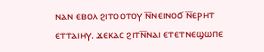ⲛⲁⲛ ⲉⲃⲟⲗ ϩⲓⲧⲟⲟⲧⲟⲩ ⲛ̅ⲛⲉⲓⲛⲟϭ ⲛ̅ⲉⲣⲏⲧ ⲉⲧⲧⲁⲓⲏⲩ. ϫⲉⲕⲁⲥ ϩⲓⲧⲛ̅ⲛⲁⲓ ⲉⲧⲉⲧⲛⲉϣⲱⲡⲉ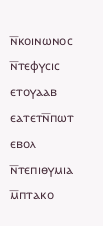ⲛ̅ⲕⲟⲓⲛⲱⲛⲟⲥ ⲛ̅ⲧⲉⲫⲩⲥⲓⲥ ⲉⲧⲟⲩⲁⲁⲃ ⲉⲁⲧⲉⲧⲛ̅ⲡⲱⲧ ⲉⲃⲟⲗ ⲛ̅ⲧⲉⲡⲓⲑⲩⲙⲓⲁ ⲙ̅ⲡⲧⲁⲕⲟ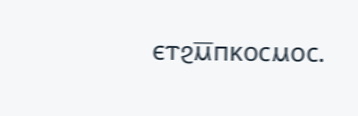ⲉⲧϩⲙ̅ⲡⲕⲟⲥⲙⲟⲥ.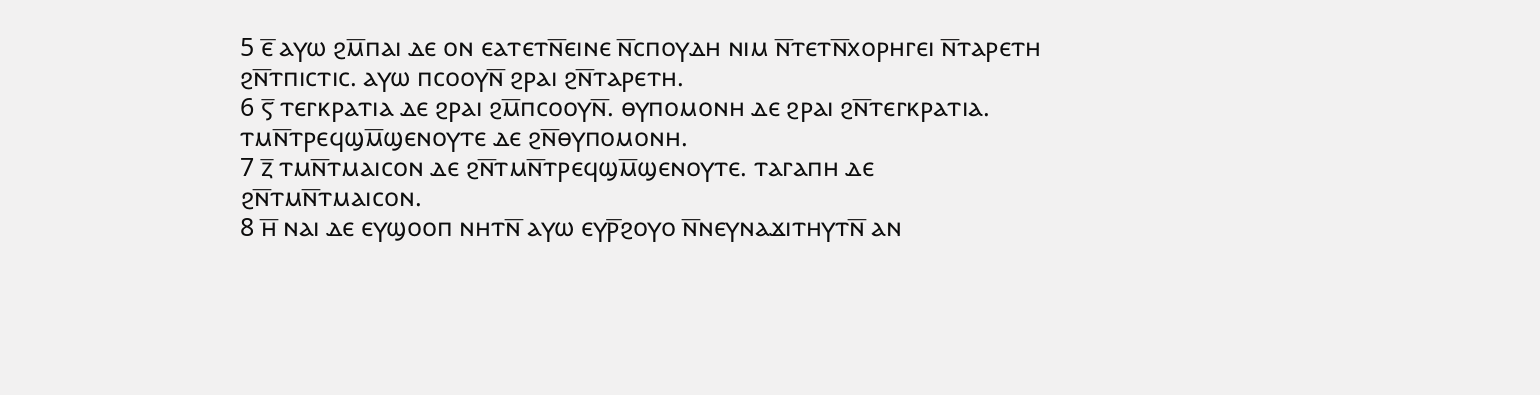5 ⲉ̅ ⲁⲩⲱ ϩⲙ̅ⲡⲁⲓ ⲇⲉ ⲟⲛ ⲉⲁⲧⲉⲧⲛ̅ⲉⲓⲛⲉ ⲛ̅ⲥⲡⲟⲩⲇⲏ ⲛⲓⲙ ⲛ̅ⲧⲉⲧⲛ̅ⲭⲟⲣⲏⲅⲉⲓ ⲛ̅ⲧⲁⲣⲉⲧⲏ ϩⲛ̅ⲧⲡⲓⲥⲧⲓⲥ. ⲁⲩⲱ ⲡⲥⲟⲟⲩⲛ̅ ϩⲣⲁⲓ ϩⲛ̅ⲧⲁⲣⲉⲧⲏ.
6 ⲋ̅ ⲧⲉⲅⲕⲣⲁⲧⲓⲁ ⲇⲉ ϩⲣⲁⲓ ϩⲙ̅ⲡⲥⲟⲟⲩⲛ̅. ⲑⲩⲡⲟⲙⲟⲛⲏ ⲇⲉ ϩⲣⲁⲓ ϩⲛ̅ⲧⲉⲅⲕⲣⲁⲧⲓⲁ. ⲧⲙⲛ̅ⲧⲣⲉϥϣⲙ̅ϣⲉⲛⲟⲩⲧⲉ ⲇⲉ ϩⲛ̅ⲑⲩⲡⲟⲙⲟⲛⲏ.
7 ⲍ̅ ⲧⲙⲛ̅ⲧⲙⲁⲓⲥⲟⲛ ⲇⲉ ϩⲛ̅ⲧⲙⲛ̅ⲧⲣⲉϥϣⲙ̅ϣⲉⲛⲟⲩⲧⲉ. ⲧⲁⲅⲁⲡⲏ ⲇⲉ ϩⲛ̅ⲧⲙⲛ̅ⲧⲙⲁⲓⲥⲟⲛ.
8 ⲏ̅ ⲛⲁⲓ ⲇⲉ ⲉⲩϣⲟⲟⲡ ⲛⲏⲧⲛ̅ ⲁⲩⲱ ⲉⲩⲣ̅ϩⲟⲩⲟ ⲛ̅ⲛⲉⲩⲛⲁϫⲓⲧⲏⲩⲧⲛ̅ ⲁⲛ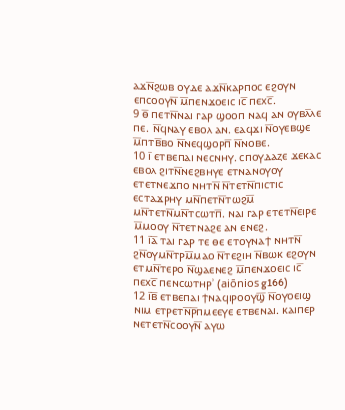ⲁϫⲛ̅ϩⲱⲃ ⲟⲩⲇⲉ ⲁϫⲛ̅ⲕⲁⲣⲡⲟⲥ ⲉϩⲟⲩⲛ ⲉⲡⲥⲟⲟⲩⲛ̅ ⲙ̅ⲡⲉⲛϫⲟⲉⲓⲥ ⲓⲥ̅ ⲡⲉⲭⲥ̅.
9 ⲑ̅ ⲡⲉⲧⲛ̅ⲛⲁⲓ ⲅⲁⲣ ϣⲟⲟⲡ ⲛⲁϥ ⲁⲛ ⲟⲩⲃⲗ̅ⲗⲉ ⲡⲉ. ⲛ̅ϥⲛⲁⲩ ⲉⲃⲟⲗ ⲁⲛ. ⲉⲁϥϫⲓ ⲛ̅ⲟⲩⲉⲃϣⲉ ⲙ̅ⲡⲧⲃ̅ⲃⲟ ⲛ̅ⲛⲉϥϣⲟⲣⲡ̅ ⲛ̅ⲛⲟⲃⲉ.
10 ⲓ̅ ⲉⲧⲃⲉⲡⲁⲓ ⲛⲉⲥⲛⲏⲩ. ⲥⲡⲟⲩⲇⲁⲍⲉ ϫⲉⲕⲁⲥ ⲉⲃⲟⲗ ϩⲓⲧⲛ̅ⲛⲉϩⲃⲏⲩⲉ ⲉⲧⲛⲁⲛⲟⲩⲟⲩ ⲉⲧⲉⲧⲛⲉϫⲡⲟ ⲛⲏⲧⲛ̅ ⲛ̅ⲧⲉⲧⲛ̅ⲡⲓⲥⲧⲓⲥ ⲉⲥⲧⲁϫⲣⲏⲩ ⲙⲛ̅ⲡⲉⲧⲛ̅ⲧⲱϩⲙ̅ ⲙⲛ̅ⲧⲉⲧⲛ̅ⲙⲛ̅ⲧⲥⲱⲧⲡ̅. ⲛⲁⲓ ⲅⲁⲣ ⲉⲧⲉⲧⲛ̅ⲉⲓⲣⲉ ⲙ̅ⲙⲟⲟⲩ ⲛ̅ⲧⲉⲧⲛⲁϩⲉ ⲁⲛ ⲉⲛⲉϩ.
11 ⲓ̅ⲁ̅ ⲧⲁⲓ ⲅⲁⲣ ⲧⲉ ⲑⲉ ⲉⲧⲟⲩⲛⲁϯ ⲛⲏⲧⲛ̅ ϩⲛ̅ⲟⲩⲙⲛ̅ⲧⲣⲙ̅ⲙⲁⲟ ⲛ̅ⲧⲉϩⲓⲏ ⲛ̅ⲃⲱⲕ ⲉϩⲟⲩⲛ ⲉⲧⲙⲛ̅ⲧⲉⲣⲟ ⲛ̅ϣⲁⲉⲛⲉϩ ⲙ̅ⲡⲉⲛϫⲟⲉⲓⲥ ⲓⲥ̅ ⲡⲉⲭⲥ̅ ⲡⲉⲛⲥⲱⲧⲏⲣʾ (aiōnios g166)
12 ⲓ̅ⲃ̅ ⲉⲧⲃⲉⲡⲁⲓ ϯⲛⲁϥⲓⲣⲟⲟⲩϣ̅ ⲛ̅ⲟⲩⲟⲉⲓϣ ⲛⲓⲙ ⲉⲧⲣⲉⲧⲛ̅ⲣ̅ⲡⲙⲉⲉⲩⲉ ⲉⲧⲃⲉⲛⲁⲓ. ⲕⲁⲓⲡⲉⲣ ⲛⲉⲧⲉⲧⲛ̅ⲥⲟⲟⲩⲛ̅ ⲁⲩⲱ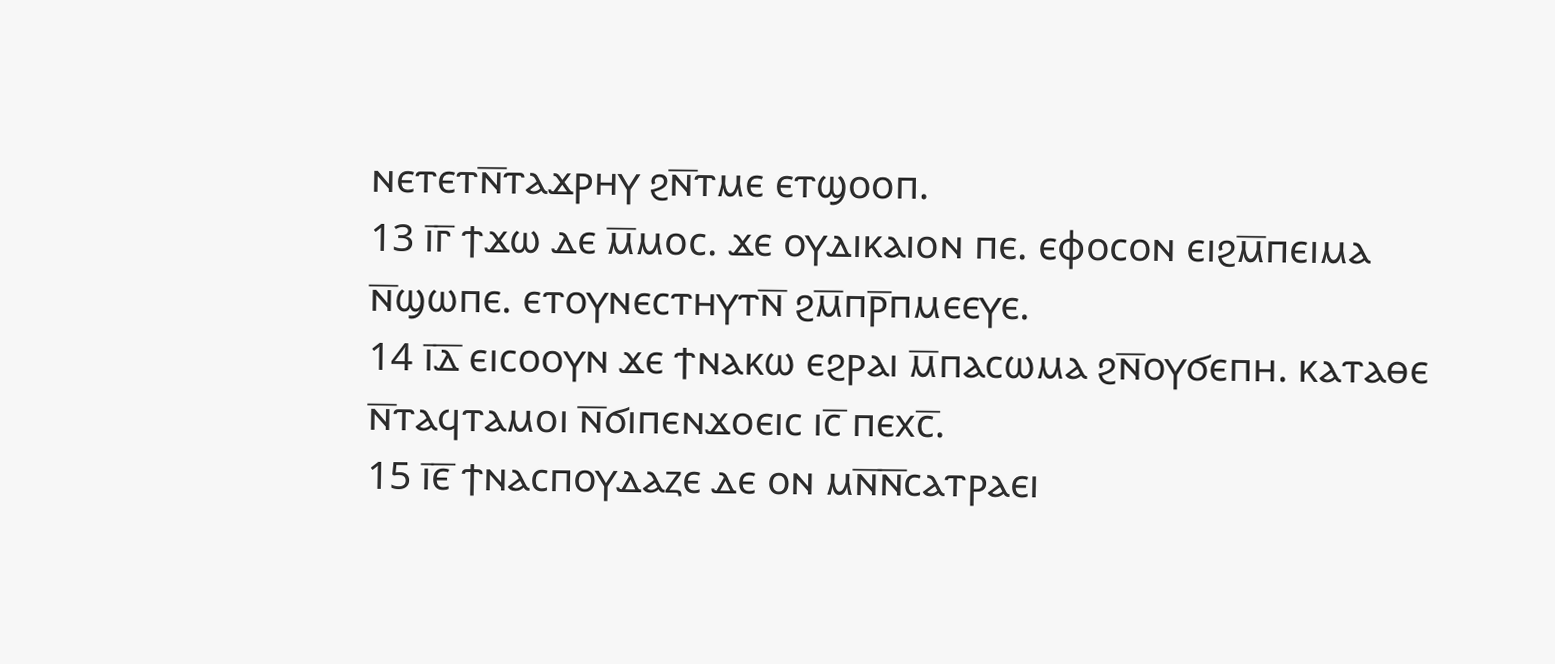ⲛⲉⲧⲉⲧⲛ̅ⲧⲁϫⲣⲏⲩ ϩⲛ̅ⲧⲙⲉ ⲉⲧϣⲟⲟⲡ.
13 ⲓ̅ⲅ̅ ϯϫⲱ ⲇⲉ ⲙ̅ⲙⲟⲥ. ϫⲉ ⲟⲩⲇⲓⲕⲁⲓⲟⲛ ⲡⲉ. ⲉⲫⲟⲥⲟⲛ ⲉⲓϩⲙ̅ⲡⲉⲓⲙⲁ ⲛ̅ϣⲱⲡⲉ. ⲉⲧⲟⲩⲛⲉⲥⲧⲏⲩⲧⲛ̅ ϩⲙ̅ⲡⲣ̅ⲡⲙⲉⲉⲩⲉ.
14 ⲓ̅ⲇ̅ ⲉⲓⲥⲟⲟⲩⲛ ϫⲉ ϯⲛⲁⲕⲱ ⲉϩⲣⲁⲓ ⲙ̅ⲡⲁⲥⲱⲙⲁ ϩⲛ̅ⲟⲩϭⲉⲡⲏ. ⲕⲁⲧⲁⲑⲉ ⲛ̅ⲧⲁϥⲧⲁⲙⲟⲓ ⲛ̅ϭⲓⲡⲉⲛϫⲟⲉⲓⲥ ⲓⲥ̅ ⲡⲉⲭⲥ̅.
15 ⲓ̅ⲉ̅ ϯⲛⲁⲥⲡⲟⲩⲇⲁⲍⲉ ⲇⲉ ⲟⲛ ⲙⲛ̅ⲛ̅ⲥⲁⲧⲣⲁⲉⲓ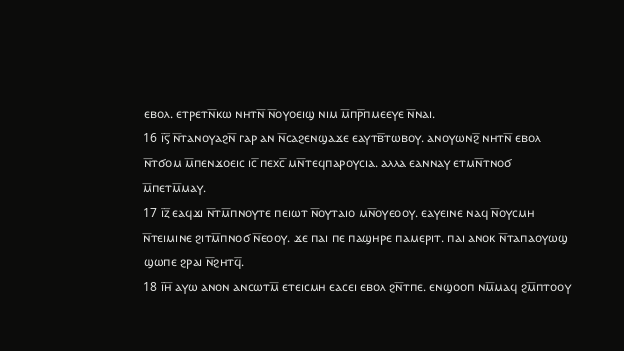ⲉⲃⲟⲗ. ⲉⲧⲣⲉⲧⲛ̅ⲕⲱ ⲛⲏⲧⲛ̅ ⲛ̅ⲟⲩⲟⲉⲓϣ ⲛⲓⲙ ⲙ̅ⲡⲣ̅ⲡⲙⲉⲉⲩⲉ ⲛ̅ⲛⲁⲓ.
16 ⲓ̅ⲋ̅ ⲛ̅ⲧⲁⲛⲟⲩⲁϩⲛ̅ ⲅⲁⲣ ⲁⲛ ⲛ̅ⲥⲁϩⲉⲛϣⲁϫⲉ ⲉⲁⲩⲧⲃ̅ⲧⲱⲃⲟⲩ. ⲁⲛⲟⲩⲱⲛϩ̅ ⲛⲏⲧⲛ̅ ⲉⲃⲟⲗ ⲛ̅ⲧϭⲟⲙ ⲙ̅ⲡⲉⲛϫⲟⲉⲓⲥ ⲓⲥ̅ ⲡⲉⲭⲥ̅ ⲙⲛ̅ⲧⲉϥⲡⲁⲣⲟⲩⲥⲓⲁ. ⲁⲗⲗⲁ ⲉⲁⲛⲛⲁⲩ ⲉⲧⲙⲛ̅ⲧⲛⲟϭ ⲙ̅ⲡⲉⲧⲙ̅ⲙⲁⲩ.
17 ⲓ̅ⲍ̅ ⲉⲁϥϫⲓ ⲛ̅ⲧⲙ̅ⲡⲛⲟⲩⲧⲉ ⲡⲉⲓⲱⲧ ⲛ̅ⲟⲩⲧⲁⲓⲟ ⲙⲛ̅ⲟⲩⲉⲟⲟⲩ. ⲉⲁⲩⲉⲓⲛⲉ ⲛⲁϥ ⲛ̅ⲟⲩⲥⲙⲏ ⲛ̅ⲧⲉⲓⲙⲓⲛⲉ ϩⲓⲧⲙ̅ⲡⲛⲟϭ ⲛ̅ⲉⲟⲟⲩ. ϫⲉ ⲡⲁⲓ ⲡⲉ ⲡⲁϣⲏⲣⲉ ⲡⲁⲙⲉⲣⲓⲧ. ⲡⲁⲓ ⲁⲛⲟⲕ ⲛ̅ⲧⲁⲡⲁⲟⲩⲱϣ ϣⲱⲡⲉ ϩⲣⲁⲓ ⲛ̅ϩⲏⲧϥ̅.
18 ⲓ̅ⲏ̅ ⲁⲩⲱ ⲁⲛⲟⲛ ⲁⲛⲥⲱⲧⲙ̅ ⲉⲧⲉⲓⲥⲙⲏ ⲉⲁⲥⲉⲓ ⲉⲃⲟⲗ ϩⲛ̅ⲧⲡⲉ. ⲉⲛϣⲟⲟⲡ ⲛⲙ̅ⲙⲁϥ ϩⲙ̅ⲡⲧⲟⲟⲩ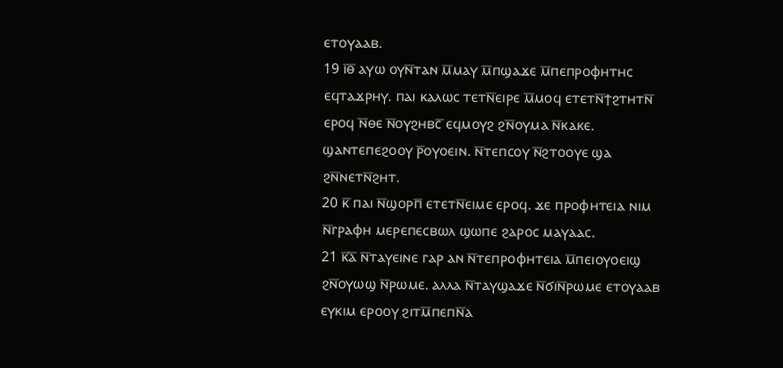ⲉⲧⲟⲩⲁⲁⲃ.
19 ⲓ̅ⲑ̅ ⲁⲩⲱ ⲟⲩⲛ̅ⲧⲁⲛ ⲙ̅ⲙⲁⲩ ⲙ̅ⲡϣⲁϫⲉ ⲙ̅ⲡⲉⲡⲣⲟⲫⲏⲧⲏⲥ ⲉϥⲧⲁϫⲣⲏⲩ. ⲡⲁⲓ ⲕⲁⲗⲱⲥ ⲧⲉⲧⲛ̅ⲉⲓⲣⲉ ⲙ̅ⲙⲟϥ ⲉⲧⲉⲧⲛ̅ϯϩⲧⲏⲧⲛ̅ ⲉⲣⲟϥ ⲛ̅ⲑⲉ ⲛ̅ⲟⲩϩⲏⲃⲥ̅ ⲉϥⲙⲟⲩϩ ϩⲛ̅ⲟⲩⲙⲁ ⲛ̅ⲕⲁⲕⲉ. ϣⲁⲛⲧⲉⲡⲉϩⲟⲟⲩ ⲣ̅ⲟⲩⲟⲉⲓⲛ. ⲛ̅ⲧⲉⲡⲥⲟⲩ ⲛ̅ϩⲧⲟⲟⲩⲉ ϣⲁ ϩⲛ̅ⲛⲉⲧⲛ̅ϩⲏⲧ.
20 ⲕ̅ ⲡⲁⲓ ⲛ̅ϣⲟⲣⲡ̅ ⲉⲧⲉⲧⲛ̅ⲉⲓⲙⲉ ⲉⲣⲟϥ. ϫⲉ ⲡⲣⲟⲫⲏⲧⲉⲓⲁ ⲛⲓⲙ ⲛ̅ⲅⲣⲁⲫⲏ ⲙⲉⲣⲉⲡⲉⲥⲃⲱⲗ ϣⲱⲡⲉ ϩⲁⲣⲟⲥ ⲙⲁⲩⲁⲁⲥ.
21 ⲕ̅ⲁ̅ ⲛ̅ⲧⲁⲩⲉⲓⲛⲉ ⲅⲁⲣ ⲁⲛ ⲛ̅ⲧⲉⲡⲣⲟⲫⲏⲧⲉⲓⲁ ⲙ̅ⲡⲉⲓⲟⲩⲟⲉⲓϣ ϩⲛ̅ⲟⲩⲱϣ ⲛ̅ⲣⲱⲙⲉ. ⲁⲗⲗⲁ ⲛ̅ⲧⲁⲩϣⲁϫⲉ ⲛ̅ϭⲓⲛ̅ⲣⲱⲙⲉ ⲉⲧⲟⲩⲁⲁⲃ ⲉⲩⲕⲓⲙ ⲉⲣⲟⲟⲩ ϩⲓⲧⲙ̅ⲡⲉⲡⲛ̅ⲁ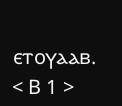ⲉⲧⲟⲩⲁⲁⲃ.
< Ⲃ 1 >